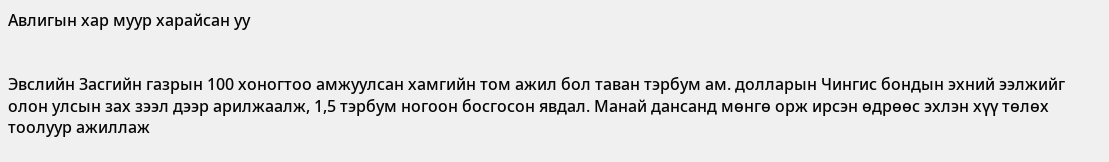Авлигын хар муур харайсан уу


Эвслийн Засгийн газрын 100 хоногтоо амжуулсан хамгийн том ажил бол таван тэрбум ам. долларын Чингис бондын эхний ээлжийг олон улсын зах зээл дээр арилжаалж, 1,5 тэрбум ногоон босгосон явдал. Манай дансанд мөнгө орж ирсэн өдрөөс эхлэн хүү төлөх тоолуур ажиллаж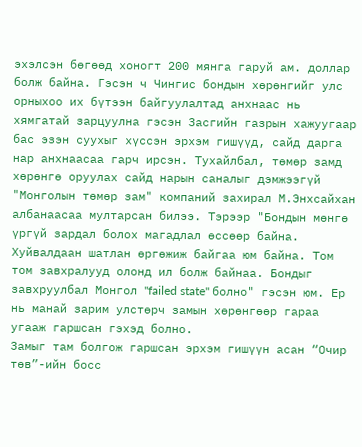эхэлсэн бөгөөд хоногт 200 мянга гаруй ам. доллар болж байна. Гэсэн ч Чингис бондын хөрөнгийг улс орныхоо их бүтээн байгуулалтад анхнаас нь хямгатай зарцуулна гэсэн Засгийн газрын хажуугаар бас эзэн суухыг хүссэн эрхэм гишүүд, сайд дарга нар анхнаасаа гарч ирсэн. Тухайлбал, төмөр замд хөрөнгө оруулах сайд нарын саналыг дэмжээгүй "Монголын төмөр зам" компаний захирал М.Энхсайхан албанаасаа мултарсан билээ. Тэрээр "Бондын мөнгө үргүй зардал болох магадлал өссөөр байна. Хуйвалдаан шатлан өргөжиж байгаа юм байна. Том том завхралууд олонд ил болж байнаа. Бондыг завхруулбал Монгол "failed state" болно" гэсэн юм. Ер нь манай зарим улстөрч замын хөрөнгөөр гараа угааж гаршсан гэхэд болно.
Замыг там болгож гаршсан эрхэм гишүүн асан “Очир төв”-ийн босс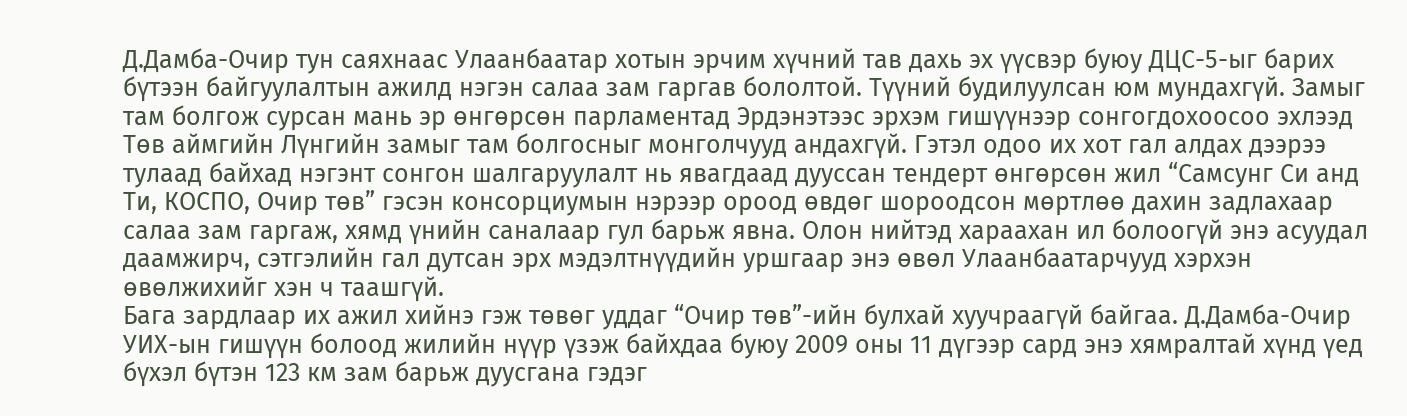Д.Дамба-Очир тун саяхнаас Улаанбаатар хотын эрчим хүчний тав дахь эх үүсвэр буюу ДЦС-5-ыг барих бүтээн байгуулалтын ажилд нэгэн салаа зам гаргав бололтой. Түүний будилуулсан юм мундахгүй. Замыг там болгож сурсан мань эр өнгөрсөн парламентад Эрдэнэтээс эрхэм гишүүнээр сонгогдохоосоо эхлээд Төв аймгийн Лүнгийн замыг там болгосныг монголчууд андахгүй. Гэтэл одоо их хот гал алдах дээрээ тулаад байхад нэгэнт сонгон шалгаруулалт нь явагдаад дууссан тендерт өнгөрсөн жил “Самсунг Си анд Ти, КОСПО, Очир төв” гэсэн консорциумын нэрээр ороод өвдөг шороодсон мөртлөө дахин задлахаар салаа зам гаргаж, хямд үнийн саналаар гул барьж явна. Олон нийтэд хараахан ил болоогүй энэ асуудал даамжирч, сэтгэлийн гал дутсан эрх мэдэлтнүүдийн уршгаар энэ өвөл Улаанбаатарчууд хэрхэн өвөлжихийг хэн ч таашгүй.
Бага зардлаар их ажил хийнэ гэж төвөг уддаг “Очир төв”-ийн булхай хуучраагүй байгаа. Д.Дамба-Очир УИХ-ын гишүүн болоод жилийн нүүр үзэж байхдаа буюу 2009 оны 11 дүгээр сард энэ хямралтай хүнд үед бүхэл бүтэн 123 км зам барьж дуусгана гэдэг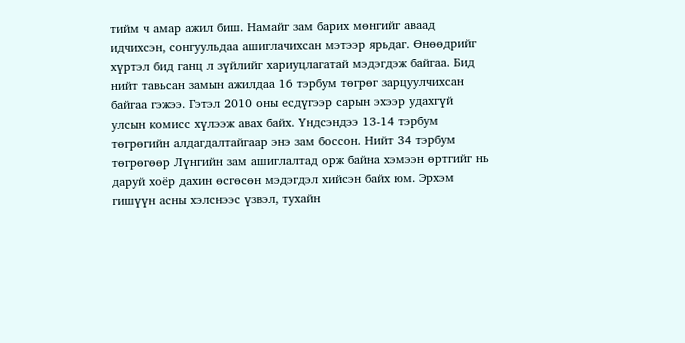тийм ч амар ажил биш. Намайг зам барих мөнгийг аваад идчихсэн, сонгуульдаа ашиглачихсан мэтээр ярьдаг. Өнөөдрийг хүртэл бид ганц л зүйлийг хариуцлагатай мэдэгдэж байгаа. Бид нийт тавьсан замын ажилдаа 16 тэрбум төгрөг зарцуулчихсан байгаа гэжээ. Гэтэл 2010 оны есдүгээр сарын эхээр удахгүй улсын комисс хүлээж авах байх. Үндсэндээ 13-14 тэрбум төгрөгийн алдагдалтайгаар энэ зам боссон. Нийт 34 тэрбум төгрөгөөр Лүнгийн зам ашиглалтад орж байна хэмээн өртгийг нь даруй хоёр дахин өсгөсөн мэдэгдэл хийсэн байх юм. Эрхэм гишүүн асны хэлснээс үзвэл, тухайн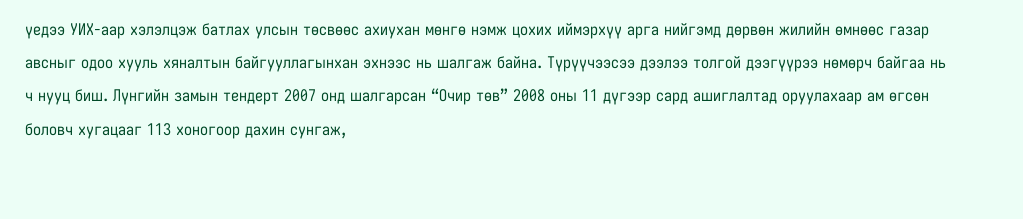үедээ УИХ-аар хэлэлцэж батлах улсын төсвөөс ахиухан мөнгө нэмж цохих иймэрхүү арга нийгэмд дөрвөн жилийн өмнөөс газар авсныг одоо хууль хяналтын байгууллагынхан эхнээс нь шалгаж байна. Түрүүчээсээ дээлээ толгой дээгүүрээ нөмөрч байгаа нь ч нууц биш. Лүнгийн замын тендерт 2007 онд шалгарсан “Очир төв” 2008 оны 11 дүгээр сард ашиглалтад оруулахаар ам өгсөн боловч хугацааг 113 хоногоор дахин сунгаж,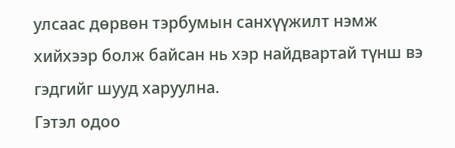улсаас дөрвөн тэрбумын санхүүжилт нэмж хийхээр болж байсан нь хэр найдвартай түнш вэ гэдгийг шууд харуулна.
Гэтэл одоо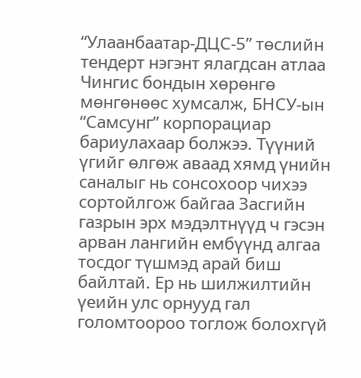“Улаанбаатар-ДЦС-5” төслийн тендерт нэгэнт ялагдсан атлаа Чингис бондын хөрөнгө мөнгөнөөс хумсалж, БНСУ-ын “Самсунг” корпорациар бариулахаар болжээ. Түүний үгийг өлгөж аваад хямд үнийн саналыг нь сонсохоор чихээ сортойлгож байгаа Засгийн газрын эрх мэдэлтнүүд ч гэсэн арван лангийн ембүүнд алгаа тосдог түшмэд арай биш байлтай. Ер нь шилжилтийн үеийн улс орнууд гал голомтоороо тоглож болохгүй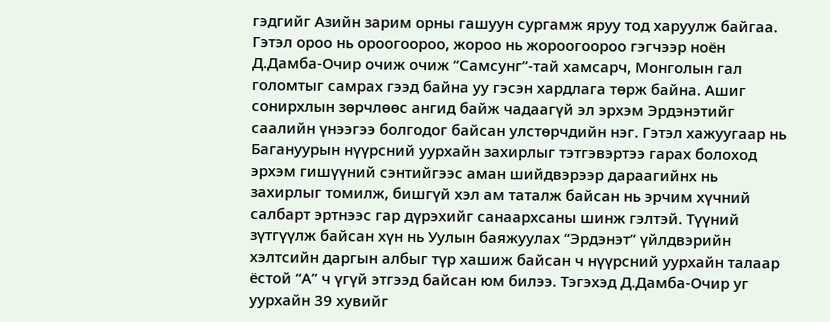гэдгийг Азийн зарим орны гашуун сургамж яруу тод харуулж байгаа. Гэтэл ороо нь ороогоороо, жороо нь жороогоороо гэгчээр ноён Д.Дамба-Очир очиж очиж “Самсунг”-тай хамсарч, Монголын гал голомтыг самрах гээд байна уу гэсэн хардлага төрж байна. Ашиг сонирхлын зөрчлөөс ангид байж чадаагүй эл эрхэм Эрдэнэтийг саалийн үнээгээ болгодог байсан улстөрчдийн нэг. Гэтэл хажуугаар нь Багануурын нүүрсний уурхайн захирлыг тэтгэвэртээ гарах болоход эрхэм гишүүний сэнтийгээс аман шийдвэрээр дараагийнх нь захирлыг томилж, бишгүй хэл ам таталж байсан нь эрчим хүчний салбарт эртнээс гар дүрэхийг санаархсаны шинж гэлтэй. Түүний зүтгүүлж байсан хүн нь Уулын баяжуулах “Эрдэнэт” үйлдвэрийн хэлтсийн даргын албыг түр хашиж байсан ч нүүрсний уурхайн талаар ёстой “А” ч үгүй этгээд байсан юм билээ. Тэгэхэд Д.Дамба-Очир уг уурхайн 39 хувийг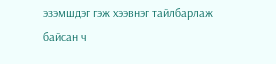эзэмшдэг гэж хээвнэг тайлбарлаж байсан ч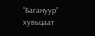“Багануур” хувьцаат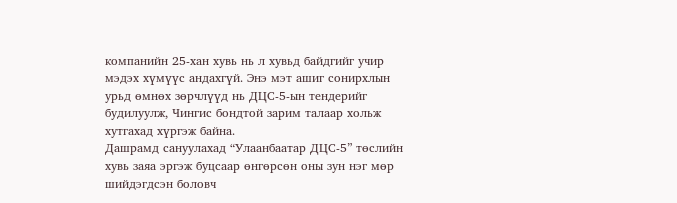компанийн 25-хан хувь нь л хувьд байдгийг учир мэдэх хүмүүс андахгүй. Энэ мэт ашиг сонирхлын урьд өмнөх зөрчлүүд нь ДЦС-5-ын тендерийг будилуулж, Чингис бондтой зарим талаар хольж хутгахад хүргэж байна.
Дашрамд сануулахад “Улаанбаатар ДЦС-5” төслийн хувь заяа эргэж буцсаар өнгөрсөн оны зун нэг мөр шийдэгдсэн боловч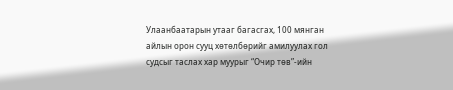Улаанбаатарын утааг багасгах, 100 мянган айлын орон сууц хөтөлбөрийг амилуулах гол судсыг таслах хар муурыг “Очир төв”-ийн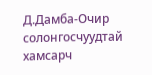Д.Дамба-Очир солонгосчуудтай хамсарч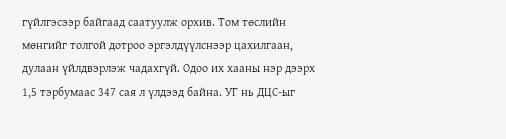гүйлгэсээр байгаад саатуулж орхив. Том төслийн мөнгийг толгой дотроо эргэлдүүлснээр цахилгаан, дулаан үйлдвэрлэж чадахгүй. Одоо их хааны нэр дээрх 1,5 тэрбумаас 347 сая л үлдээд байна. УГ нь ДЦС-ыг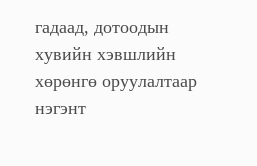гадаад, дотоодын хувийн хэвшлийн хөрөнгө оруулалтаар нэгэнт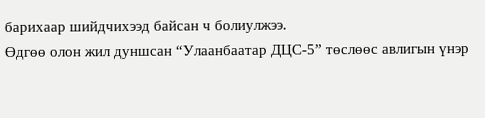барихаар шийдчихээд байсан ч болиулжээ.
Өдгөө олон жил дуншсан “Улаанбаатар ДЦС-5” төслөөс авлигын үнэр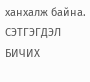ханхалж байна.
СЭТГЭГДЭЛ БИЧИХ